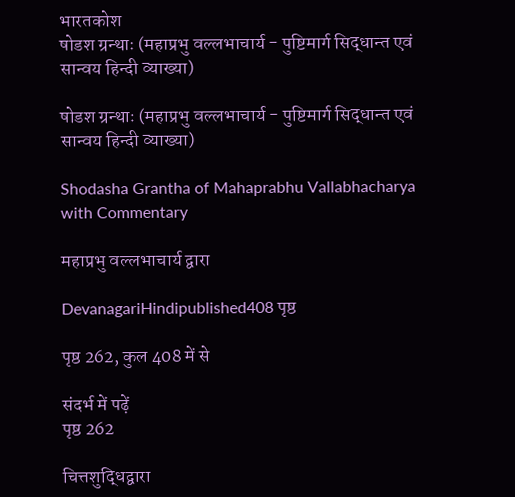भारतकोश
षोडश ग्रन्थाः (महाप्रभु वल्लभाचार्य - पुष्टिमार्ग सिद्धान्त एवं सान्वय हिन्दी व्याख्या)

षोडश ग्रन्थाः (महाप्रभु वल्लभाचार्य - पुष्टिमार्ग सिद्धान्त एवं सान्वय हिन्दी व्याख्या)

Shodasha Grantha of Mahaprabhu Vallabhacharya with Commentary

महाप्रभु वल्लभाचार्य द्वारा

DevanagariHindipublished408 पृष्ठ

पृष्ठ 262, कुल 408 में से

संदर्भ में पढ़ें
पृष्ठ 262

चित्तशुद्धिद्वारा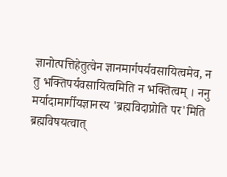ज्ञानोत्पत्तिहेतुत्वेन ज्ञानमार्गपर्यवसायित्वमेव, न तु भक्तिपर्यवसायित्वमिति न भक्तित्वम् । ननु मर्यादामार्गीयज्ञानस्य 'ब्रह्मविदाप्नोति पर'मिति ब्रह्मविषयत्वात्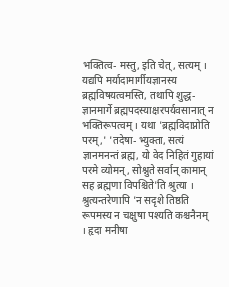भक्तित्व- मस्तु, इति चेत्, सत्यम् । यद्यपि मर्यादामार्गीयज्ञानस्य ब्रह्मविषयत्वमस्ति, तथापि शुद्ध- ज्ञानमार्गे ब्रह्मपदस्याक्षरपर्यवसानात् न भक्तिरूपत्वम् । यथा 'ब्रह्मविदाप्नोति परम्,' 'तदेषा- भ्युक्ता, सत्यं ज्ञानमनन्तं ब्रह्म, यो वेद निहितं गुहायां परमे व्योमन्, सोश्नुते सर्वान् कामान् सह ब्रह्मणा विपश्चिते'ति श्रुत्या । श्रुत्यन्तरेणापि 'न सदृशे तिष्ठति रूपमस्य न चक्षुषा पश्यति कश्चनैनम् । हृदा मनीषा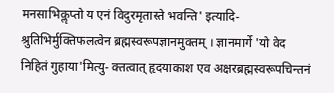मनसाभिकॢप्तो य एनं विदुरमृतास्ते भवन्ति' इत्यादि- श्रुतिभिर्मुक्तिफलत्वेन ब्रह्मस्वरूपज्ञानमुक्तम् । ज्ञानमार्गे 'यो वेद निहितं गुहाया'मित्यु- क्तत्वात् हृदयाकाश एव अक्षरब्रह्मस्वरूपचिन्तनं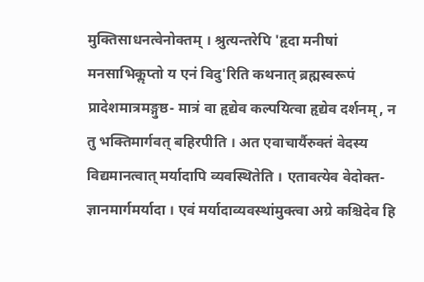मुक्तिसाधनत्वेनोक्तम् । श्रुत्यन्तरेपि 'हृदा मनीषां मनसाभिकॢप्तो य एनं विदु'रिति कथनात् ब्रह्मस्वरूपं प्रादेशमात्रमङ्गुष्ठ- मात्रं वा हृद्येव कल्पयित्वा हृद्येव दर्शनम्, न तु भक्तिमार्गवत् बहिरपीति । अत एवाचार्यैरुक्तं वेदस्य विद्यमानत्वात् मर्यादापि व्यवस्थितेति । एतावत्येव वेदोक्त- ज्ञानमार्गमर्यादा । एवं मर्यादाव्यवस्थांमुक्त्वा अग्रे कश्चिदेव हि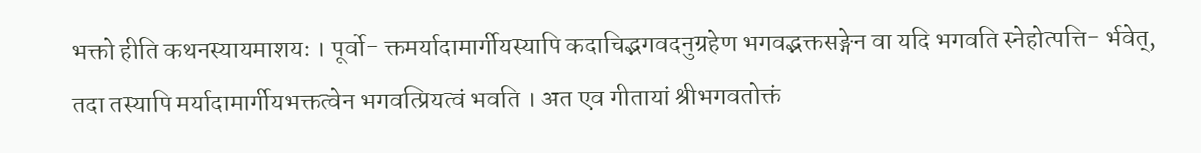भक्तो हीति कथनस्यायमाशयः । पूर्वो- क्तमर्यादामार्गीयस्यापि कदाचिद्भगवदनुग्रहेण भगवद्भक्तसङ्गेन वा यदि भगवति स्नेहोत्पत्ति- र्भवेत्, तदा तस्यापि मर्यादामार्गीयभक्तत्वेन भगवत्प्रियत्वं भवति । अत एव गीतायां श्रीभगवतोक्तं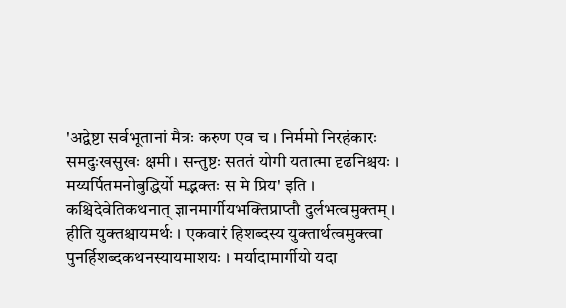'अद्वेष्टा सर्वभूतानां मैत्रः करुण एव च । निर्ममो निरहंकारः समदुःखसुखः क्षमी । सन्तुष्टः सततं योगी यतात्मा दृढनिश्चयः । मय्यर्पितमनोबुद्धिर्यो मद्भक्तः स मे प्रिय' इति । कश्चिदेवेतिकथनात् ज्ञानमार्गीयभक्तिप्राप्तौ दुर्लभत्वमुक्तम् । हीति युक्तश्चायमर्थः । एकवारं हिशब्दस्य युक्तार्थत्वमुक्त्वा पुनर्हिशब्दकथनस्यायमाशयः । मर्यादामार्गीयो यदा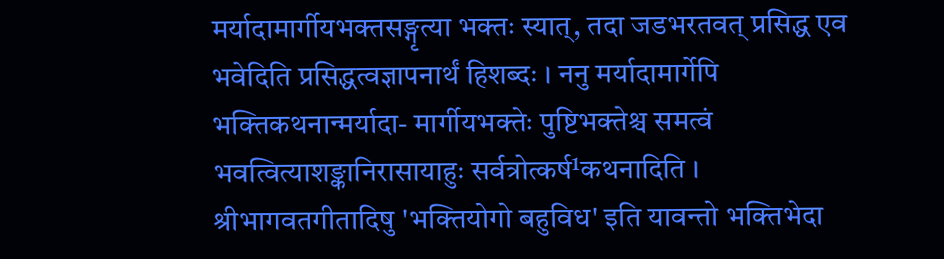मर्यादामार्गीयभक्तसङ्गृत्या भक्तः स्यात्, तदा जडभरतवत् प्रसिद्ध एव भवेदिति प्रसिद्धत्वज्ञापनार्थं हिशब्दः । ननु मर्यादामार्गेपि भक्तिकथनान्मर्यादा- मार्गीयभक्तेः पुष्टिभक्तेश्च समत्वं भवत्वित्याशङ्कानिरासायाहुः सर्वत्रोत्कर्ष¹कथनादिति । श्रीभागवतगीतादिषु 'भक्तियोगो बहुविध' इति यावन्तो भक्तिभेदा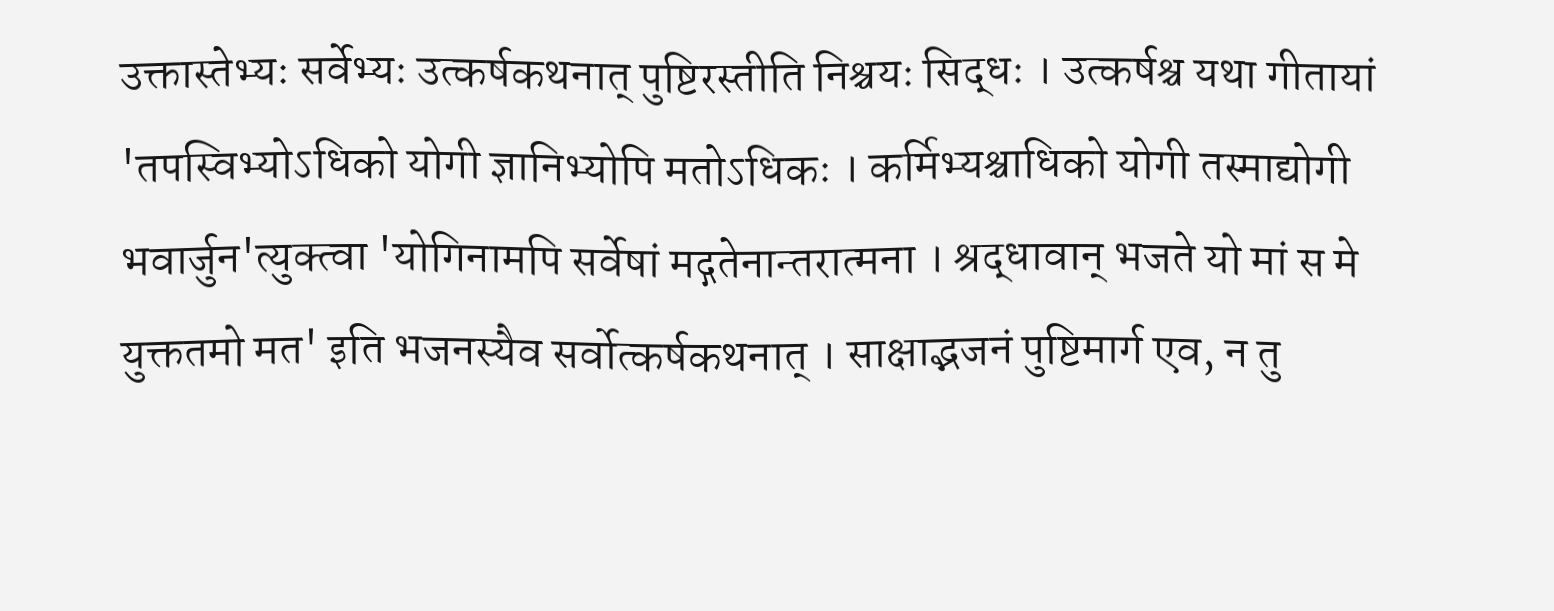उक्तास्तेभ्यः सर्वेभ्यः उत्कर्षकथनात् पुष्टिरस्तीति निश्चयः सिद्धः । उत्कर्षश्च यथा गीतायां 'तपस्विभ्योऽधिको योगी ज्ञानिभ्योपि मतोऽधिकः । कर्मिभ्यश्चाधिको योगी तस्माद्योगी भवार्जुन'त्युक्त्वा 'योगिनामपि सर्वेषां मद्गतेनान्तरात्मना । श्रद्धावान् भजते यो मां स मे युक्ततमो मत' इति भजनस्यैव सर्वोत्कर्षकथनात् । साक्षाद्भजनं पुष्टिमार्ग एव, न तु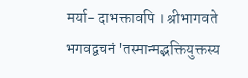मर्या- दाभक्तावपि । श्रीभागवते भगवद्वचनं 'तस्मान्मद्भक्तियुक्तस्य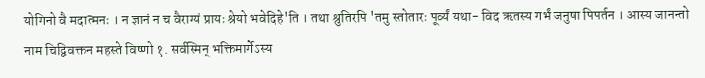योगिनो वै मदात्मनः । न ज्ञानं न च वैराग्यं प्रायः श्रेयो भवेदिहे'ति । तथा श्रुतिरपि 'तमु स्तोतारः पूर्व्यं यथा- विद ऋतस्य गर्भं जनुषा पिपर्तन । आस्य जानन्तो नाम चिद्विवक्तन महस्ते विष्णो १. सर्वस्मिन् भक्तिमार्गेऽस्य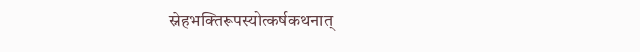स्नेहभक्तिरूपस्योत्कर्षकथनात्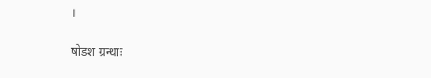।

षोडश ग्रन्थाः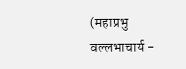(महाप्रभु वल्लभाचार्य -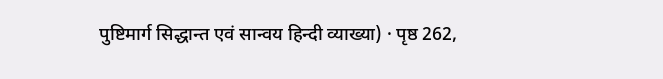पुष्टिमार्ग सिद्धान्त एवं सान्वय हिन्दी व्याख्या) · पृष्ठ 262,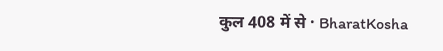कुल 408 में से · BharatKosha